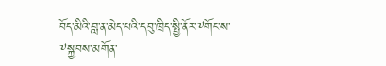བོད་མིའི་བླ་ན་མེད་པའི་དབུ་ཁྲིད་སྤྱི་ནོར་༸གོང་ས་༸སྐྱབས་མགོན་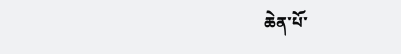ཆེན་པོ་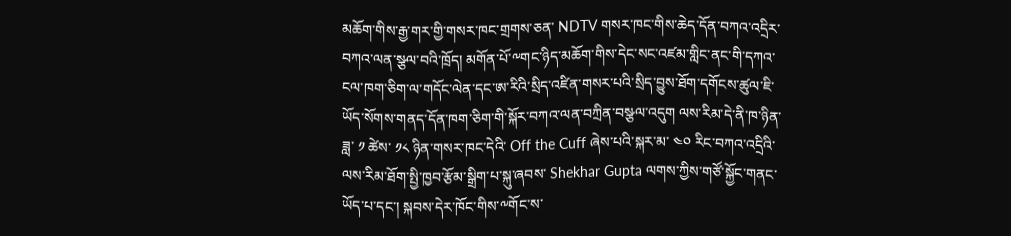མཆོག་གིས་རྒྱ་གར་གྱི་གསར་ཁང་གྲགས་ཅན་ NDTV གསར་ཁང་གིས་ཆེད་དོན་བཀའ་འདྲིར་བཀའ་ལན་སྩལ་བའི་ཁྲོད། མགོན་པོ་༸གང་ཉིད་མཆོག་གིས་དེང་སང་འཛམ་གླིང་ནང་གི་དཀའ་ངལ་ཁག་ཅིག་ལ་གདོང་ལེན་དང་ཨ་རིའི་སྲིད་འཛིན་གསར་པའི་སྲིད་བྱུས་ཐོག་དགོངས་ཚུལ་ཇི་ཡོད་སོགས་གནད་དོན་ཁག་ཅིག་གི་སྐོར་བཀའ་ལན་བཀྲིན་བསྩལ་འདུག ལས་རིམ་དེ་ནི་ཁ་ཉིན་ཟླ་ ༡ ཚེས་ ༡༨ ཉིན་གསར་ཁང་དེའི་ Off the Cuff ཞེས་པའི་སྐར་མ་ ༤༠ རིང་བཀའ་འདྲིའི་ལས་རིམ་ཐོག་སྤྱི་ཁྱབ་རྩོམ་སྒྲིག་པ་སྐུ་ཞབས་ Shekhar Gupta ལགས་ཀྱིས་གཙོ་སྐྱོང་གནང་ཡོད་པ་དང་། སྐབས་དེར་ཁོང་གིས་༸གོང་ས་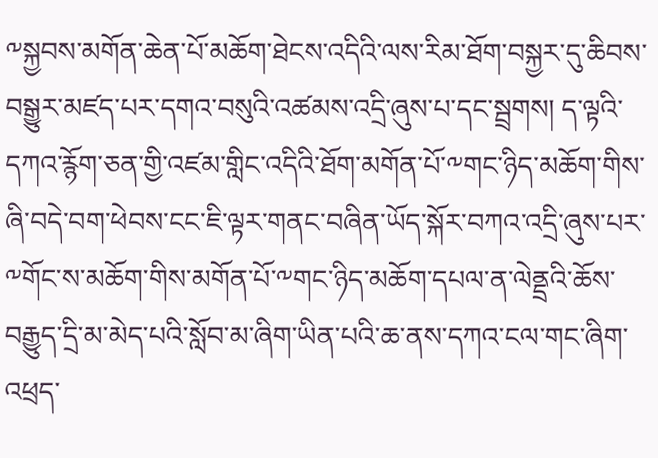༸སྐྱབས་མགོན་ཆེན་པོ་མཆོག་ཐེངས་འདིའི་ལས་རིམ་ཐོག་བསྐྱར་དུ་ཆིབས་བསྒྱུར་མཛད་པར་དགའ་བསུའི་འཚམས་འདྲི་ཞུས་པ་དང་སྦྲགས། ད་ལྟའི་དཀའ་རྙོག་ཅན་གྱི་འཛམ་གླིང་འདིའི་ཐོག་མགོན་པོ་༸གང་ཉིད་མཆོག་གིས་ཞི་བདེ་བག་ཕེབས་ངང་ཇི་ལྟར་གནང་བཞིན་ཡོད་སྐོར་བཀའ་འདྲི་ཞུས་པར་༸གོང་ས་མཆོག་གིས་མགོན་པོ་༸གང་ཉིད་མཆོག་དཔལ་ན་ལེནྡྲའི་ཆོས་བརྒྱུད་དྲི་མ་མེད་པའི་སློབ་མ་ཞིག་ཡིན་པའི་ཆ་ནས་དཀའ་ངལ་གང་ཞིག་འཕྲད་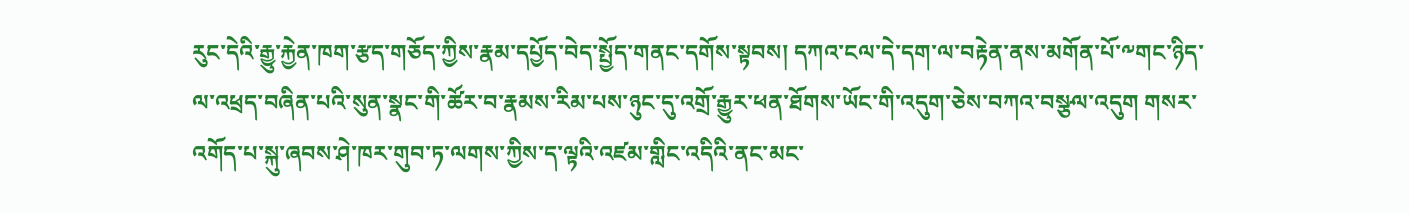རུང་དེའི་རྒྱུ་རྐྱེན་ཁག་རྩད་གཅོད་ཀྱིས་རྣམ་དཔྱོད་བེད་སྤྱོད་གནང་དགོས་སྟབས། དཀའ་ངལ་དེ་དག་ལ་བརྟེན་ནས་མགོན་པོ་༸གང་ཉིད་ལ་འཕྲད་བཞིན་པའི་སུན་སྣང་གི་ཚོར་བ་རྣམས་རིམ་པས་ཉུང་དུ་འགྲོ་རྒྱུར་ཕན་ཐོགས་ཡོང་གི་འདུག་ཅེས་བཀའ་བསྩལ་འདུག གསར་འགོད་པ་སྐུ་ཞབས་ཤེ་ཁར་གུབ་ཏ་ལགས་ཀྱིས་ད་ལྟའི་འཛམ་གླིང་འདིའི་ནང་མང་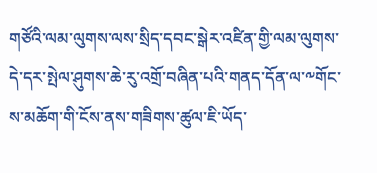གཙོའི་ལམ་ལུགས་ལས་སྲིད་དབང་སྒེར་འཛིན་གྱི་ལམ་ལུགས་དེ་དར་སྤེལ་ཤུགས་ཆེ་རུ་འགྲོ་བཞིན་པའི་གནད་དོན་ལ་༸གོང་ས་མཆོག་གི་ངོས་ནས་གཟིགས་ཚུལ་ཇི་ཡོད་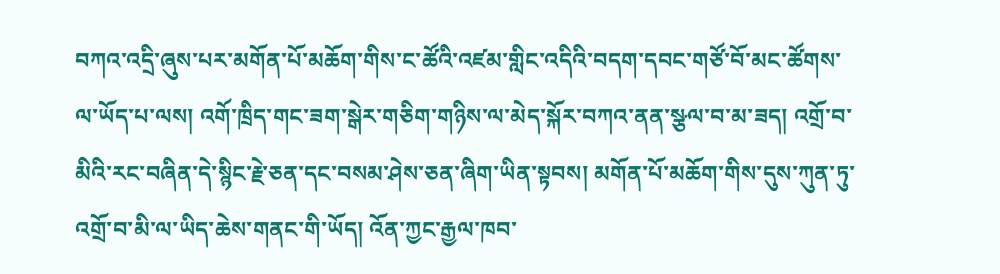བཀའ་འདྲི་ཞུས་པར་མགོན་པོ་མཆོག་གིས་ང་ཚོའི་འཛམ་གླིང་འདིའི་བདག་དབང་གཙོ་བོ་མང་ཚོགས་ལ་ཡོད་པ་ལས། འགོ་ཁྲིད་གང་ཟག་སྒེར་གཅིག་གཉིས་ལ་མེད་སྐོར་བཀའ་ནན་སྩལ་བ་མ་ཟད། འགྲོ་བ་མིའི་རང་བཞིན་དེ་སྙིང་རྗེ་ཅན་དང་བསམ་ཤེས་ཅན་ཞིག་ཡིན་སྟབས། མགོན་པོ་མཆོག་གིས་དུས་ཀུན་ཏུ་འགྲོ་བ་མི་ལ་ཡིད་ཆེས་གནང་གི་ཡོད། འོན་ཀྱང་རྒྱལ་ཁབ་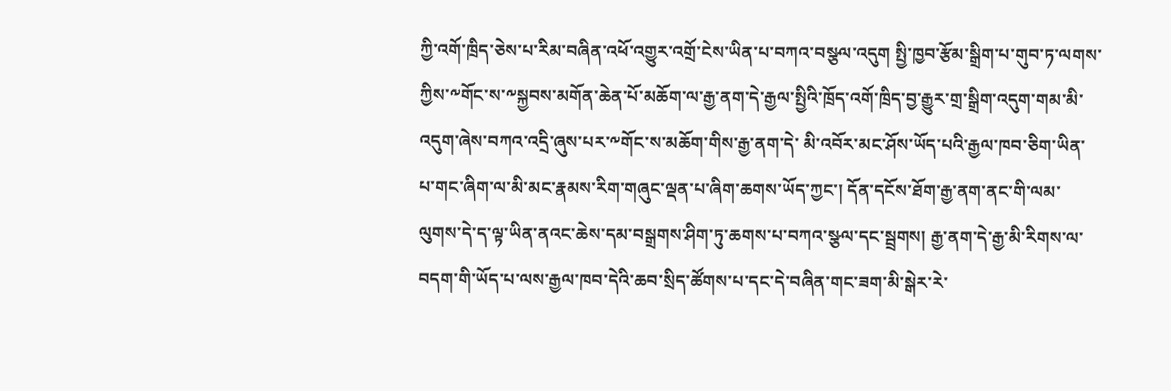ཀྱི་འགོ་ཁྲིད་ཅེས་པ་རིམ་བཞིན་འཕོ་འགྱུར་འགྲོ་ངེས་ཡིན་པ་བཀའ་བསྩལ་འདུག སྤྱི་ཁྱབ་རྩོམ་སྒྲིག་པ་གུབ་ཏ་ལགས་ཀྱིས་༸གོང་ས་༸སྐྱབས་མགོན་ཆེན་པོ་མཆོག་ལ་རྒྱ་ནག་དེ་རྒྱལ་སྤྱིའི་ཁྲོད་འགོ་ཁྲིད་བྱ་རྒྱུར་གྲ་སྒྲིག་འདུག་གམ་མི་འདུག་ཞེས་བཀའ་འདྲི་ཞུས་པར་༸གོང་ས་མཆོག་གིས་རྒྱ་ནག་དེ་ མི་འབོར་མང་ཤོས་ཡོད་པའི་རྒྱལ་ཁབ་ཅིག་ཡིན་པ་གང་ཞིག་ལ་མི་མང་རྣམས་རིག་གཞུང་ལྡན་པ་ཞིག་ཆགས་ཡོད་ཀྱང་། དོན་དངོས་ཐོག་རྒྱ་ནག་ནང་གི་ལམ་ལུགས་དེ་ད་ལྟ་ཡིན་ནའང་ཆེས་དམ་བསྒྲགས་ཤིག་ཏུ་ཆགས་པ་བཀའ་སྩལ་དང་སྦྲགས། རྒྱ་ནག་དེ་རྒྱ་མི་རིགས་ལ་བདག་གི་ཡོད་པ་ལས་རྒྱལ་ཁབ་དེའི་ཆབ་སྲིད་ཚོགས་པ་དང་དེ་བཞིན་གང་ཟག་མི་སྒེར་རེ་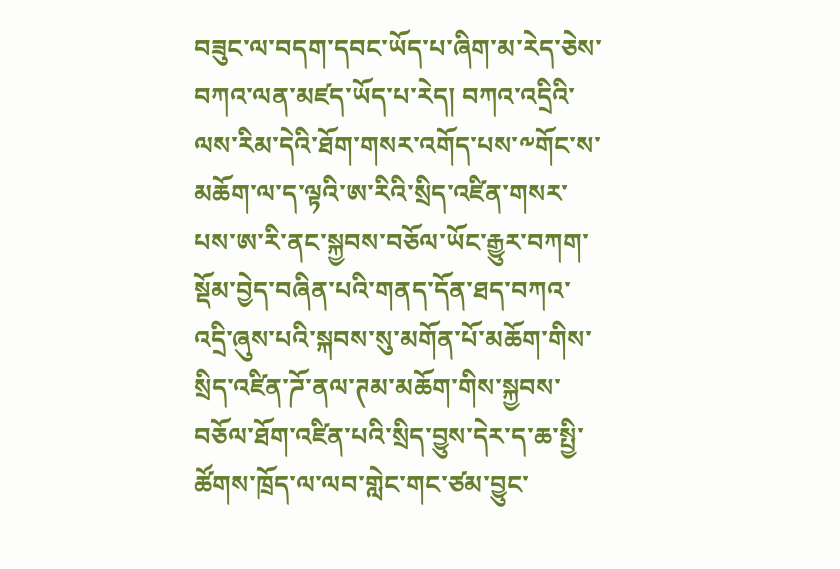བཟུང་ལ་བདག་དབང་ཡོད་པ་ཞིག་མ་རེད་ཅེས་བཀའ་ལན་མཛད་ཡོད་པ་རེད། བཀའ་འདྲིའི་ལས་རིམ་དེའི་ཐོག་གསར་འགོད་པས་༸གོང་ས་མཆོག་ལ་ད་ལྟའི་ཨ་རིའི་སྲིད་འཛིན་གསར་པས་ཨ་རི་ནང་སྐྱབས་བཅོལ་ཡོང་རྒྱུར་བཀག་སྡོམ་བྱེད་བཞིན་པའི་གནད་དོན་ཐད་བཀའ་འདྲི་ཞུས་པའི་སྐབས་སུ་མགོན་པོ་མཆོག་གིས་སྲིད་འཛིན་ཌོ་ནལ་ཊམ་མཆོག་གིས་སྐྱབས་བཅོལ་ཐོག་འཛིན་པའི་སྲིད་བྱུས་དེར་ད་ཆ་སྤྱི་ཚོགས་ཁྲོད་ལ་ལབ་གླེང་གང་ཙམ་བྱུང་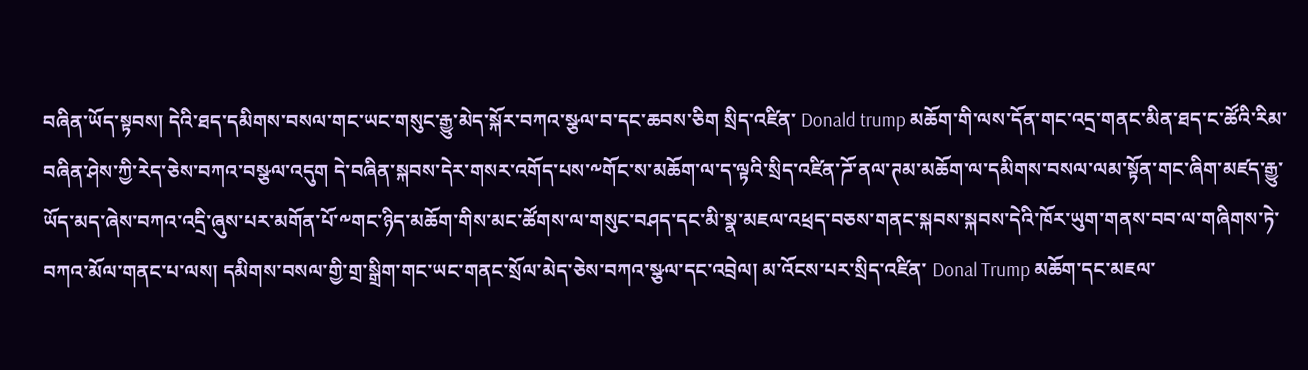བཞིན་ཡོད་སྟབས། དེའི་ཐད་དམིགས་བསལ་གང་ཡང་གསུང་རྒྱུ་མེད་སྐོར་བཀའ་སྩལ་བ་དང་ཆབས་ཅིག སྲིད་འཛིན་ Donald trump མཆོག་གི་ལས་དོན་གང་འདྲ་གནང་མིན་ཐད་ང་ཚོའི་རིམ་བཞིན་ཤེས་ཀྱི་རེད་ཅེས་བཀའ་བསྩལ་འདུག དེ་བཞིན་སྐབས་དེར་གསར་འགོད་པས་༸གོང་ས་མཆོག་ལ་ད་ལྟའི་སྲིད་འཛིན་ཌོ་ནལ་ཊམ་མཆོག་ལ་དམིགས་བསལ་ལམ་སྟོན་གང་ཞིག་མཛད་རྒྱུ་ཡོད་མད་ཞེས་བཀའ་འདྲི་ཞུས་པར་མགོན་པོ་༸གང་ཉིད་མཆོག་གིས་མང་ཚོགས་ལ་གསུང་བཤད་དང་མི་སྣ་མཇལ་འཕྲད་བཅས་གནང་སྐབས་སྐབས་དེའི་ཁོར་ཡུག་གནས་བབ་ལ་གཞིགས་ཏེ་བཀའ་མོལ་གནང་པ་ལས། དམིགས་བསལ་གྱི་གྲ་སྒྲིག་གང་ཡང་གནང་སྲོལ་མེད་ཅེས་བཀའ་སྩལ་དང་འབྲེལ། མ་འོངས་པར་སྲིད་འཛིན་ Donal Trump མཆོག་དང་མཇལ་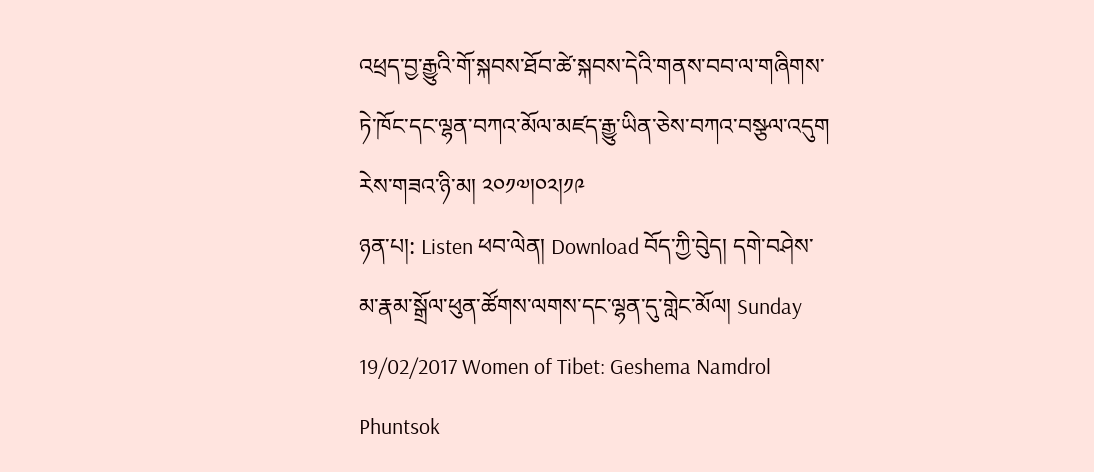འཕྲད་བྱ་རྒྱུའི་གོ་སྐབས་ཐོབ་ཚེ་སྐབས་དེའི་གནས་བབ་ལ་གཞིགས་ཏེ་ཁོང་དང་ལྷན་བཀའ་མོལ་མཛད་རྒྱུ་ཡིན་ཅེས་བཀའ་བསྩལ་འདུག
རེས་གཟའ་ཉི་མ། ༢༠༡༧།༠༢།༡༩
ཉན་པ།: Listen ཕབ་ལེན། Download བོད་ཀྱི་བེུད། དགེ་བཤེས་མ་རྣམ་སྒྲོལ་ཕུན་ཚོགས་ལགས་དང་ལྷན་དུ་གླེང་མོལ། Sunday 19/02/2017 Women of Tibet: Geshema Namdrol Phuntsok